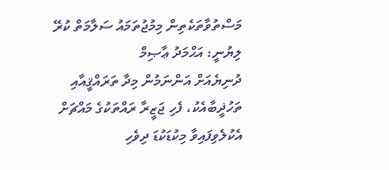މަސްތުވާތަކެތިން މިމުޖުތަމައު ސަލާމަތް ކުރޭ
ލިޔުނީ: އަޙްމަދު ޢާޞިމް
ދުނިޔެއަށް އަންނަމުން މިދާ ތަރައްޤީއާއި ތަހުޛީބާއެކު، ފެހި ޖަޒީރާ ރައްތަކުގެ މައްޗަށް އެކުލެވިފައިވާ މިކުޑަކުޑަ ދިވެހި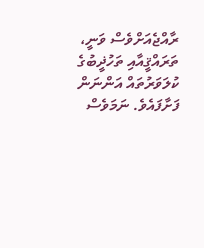ރާއްޖެއަށްވެސް ވަނީ، ތަރައްޤީއާއި ތަހުޛީބުގެ ކުލަވަރުތައް އަންނަން ފަށާފައެވެ. ނަމަވެސް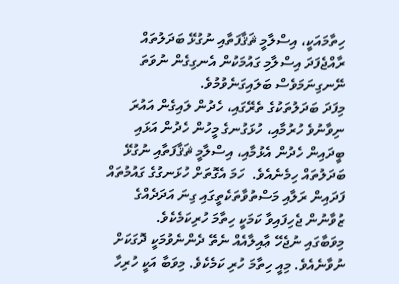ހިތާމައަކީ، އިސްލާމީ ޘަޤާފަތާއި ނުގުޅޭ ބަދަލުތައް ރާއްޖެފަދަ އިސްލާމި ގައުމަކުން އެނގިގެން ނުވަތަ ނޭނގިނަމަވެސް ބަލައިގަނެވުމުވެ.
މިފަދަ ބަދަލުތަކުގެ ތެރޭގައި، ހެދުން ލައިގެން އައުރަ ނިވާނުވެ ހުރުމާއި، ހުޅަގުނގެ މީހުން ހެދުން އަޅައި ބީދައިން ހެދުން އެޅުމާއި، އިސްލާމީ ޘަޤާފަތާއި ނުގުޅޭ ބަދަލުތައް ހިމެނެއެވެ.  ހަމަ އެގޮތަށް ހުޅަނގުގެ ގައުމުތައް ފަދައިން ރަލާއި މަސްތުވާތަކެތީގައި ގިނަ އަދަދެއްގެ ޒުވާނުން ޖެހިފައިވާ ކަމަކީ ހިތާމަ ހުރިކަމެކެވެ.
މިވަބާގައި ނުޖެހޭ ޢާއިލާއެއް ނެތޭ ދެންނެވުމަކީ ދޮގަކަށް ނުވާނެއެވެ. މިއީ ހިތާމަ ހުރި ކަމެކެވެ. މިވަބާ އަކީ ހުރިހާ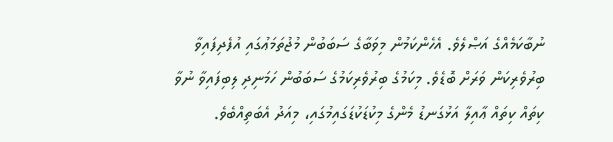ނުބާކަމެއްގެ އަޞްލެވެ. އެހެންކަމުން މިވަބާގެ ސަބަބުން މުޖުތަމަޢުގައި އުފެދިފައިވާ ބިރުވެރިކަން ވަރަށް ބޮޑެވެ. މިކަމުގެ ބިރުވެރިކަމުގެ ސަބަބުން ހަމަނިދި ލިބިފައިވާ ނުވާ ކިތައް ކިތައް ޢާއިލާ އަޅުގަނޑު މެންގެ މިކުޑަކުޑަގައިމުގައި، މިއަދު އެބަތިއްބެވެ.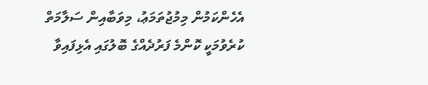އެހެންކަމުން މިމުޖުތަމަޢު، މިވަބާއިން ސަލާމަތް ކުރެވުމަކީ ކޮންމެ ފަރުދެއްގެ ބޮލުގައި އެޅިފައިވާ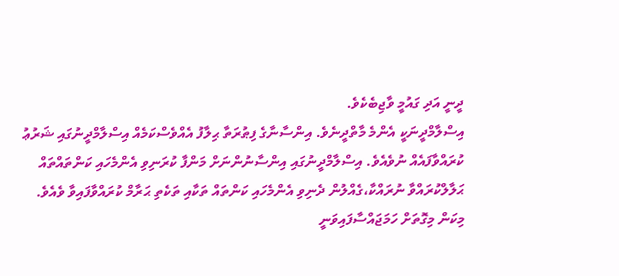ދީނީ އަދި ގައުމީ ވާޖިބެކެވެ.
އިސްލާމްދީނަކީ އެންމެ މާތްދީނެވެ. އިންސާނާގެ ފިޠުރަތާ ޙިލާފު އެއްވެސްކަމެއް އިސްލާމްދީނުގައި ޝަރުޢު ކުރައްވާފައެއް ނުވެއެވެ. އިސްލާމްދީނުގައި އިންސާނުންނަށް މަންފާ ކުރަނިވި އެންމެހައި ކަންތައްތައް ޙަލާލްކުރައްވާ ނުރައްކާ،ގެއްލުން ދެނިވި އެންމެހައި ކަންތައް ތަކާއި ތަކެތި ޙަރާމް ކުރައްވާފައިވާ ވެއެވެ.
މިކަން މިގޮތަށް ހަމަޖައްސާފައިވަނީ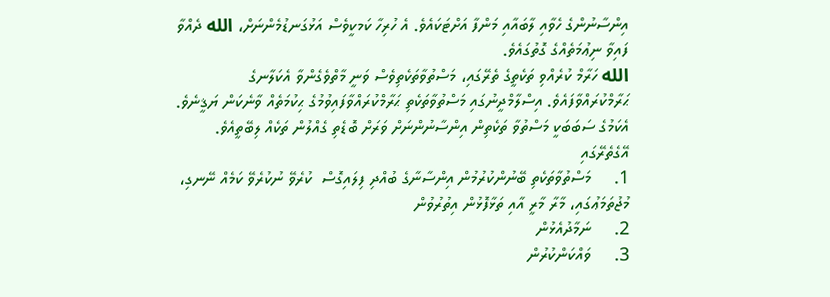އިންސާނުންގެ ހެވާއި ލާބައާއި މަންފާ އަށްޓަކައެވެ. އެ ހުރިހާ ކަމކީވެސް އަޅުގަނޑުމެންނަށް، الله ދެއްވާ ފައިވާ ނިޢުމަތެއްގެ ގޮތުގައެވެ.
الله ހަރާމް ކުރެއްވި ތަކެތީގެ ތެރޭގައި، މަސްތުވާތަކެތިވެސް ވަނީ މާތްވެގެންވާ އެކަލާނގެ  ޙަރާމްކުރައްވާފައެވެ. އިސްލާމްދީނުގައި މަސްތުވާތަކެތި ޙަރާމްކުރައްވާފައިވުމުގެ ޙިކުމަތެއް ވާނެކަން ޔަޤީނެވެ. އެކަމުގެ ސަބަބަކީ މަސްތުވާ ތަކެތިން އިންސާނުންނަށް ވަރަށް ބޮޑެތި ގެއްލުން ތަކެއް ލިބޭތީއެވެ. އޭގެތެރޭގައި
1.     މަސްތުވާތަކެތި ބޭނުންކުރުމުން އިންސާނާގެ ބުއްދި ފިލައިގޮސް  ކުރެވޭ ނުކުރެވޭ ކަމެއް ނޭނގި، މުޖުތަމަޢުގައި، މާރާ މާރީ އާއި ތަޅާފޮޅުން އިތުރުވުން
2.     ނަމާދުއެޅުން
3.     ވައްކަންކުރުން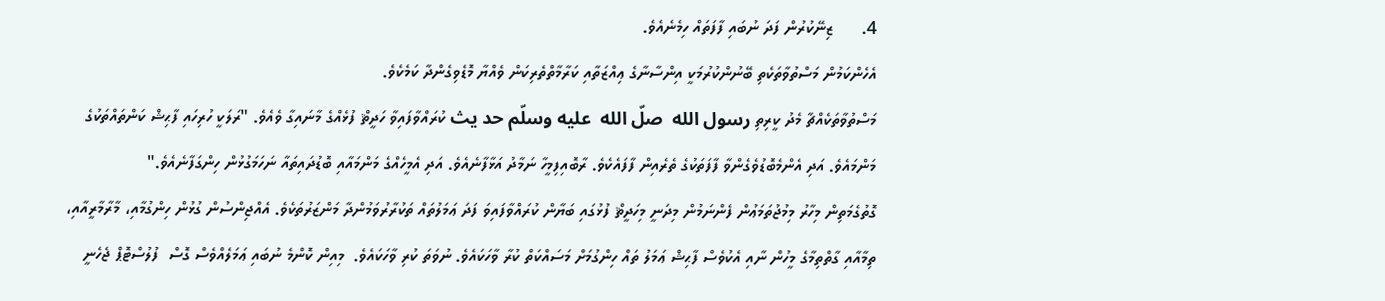4.      ޒިނޭކުރުން ފަދަ ނުބައި ފާފަތައް ހިމެނެއެވެ.
އެހެންކަމުން މަސްތުވާތަކެތި ބޭނުންކުރުމަކީ އިންސާނާގެ ޢިއްޒަތާއި ކަރާމާތްތެރިކަން ވެއްޔާ މޮޑެވިގެންދާ ކަމެކެވެ.
މަސްތުވާތަކެއްޗާ މެދު ކީރިތި رسول الله  صلّ الله  عليه وسلّم حد يث ކުރައްވާފައިވާ ހަދީޘް ފުޅެއްގެ މާނައިގާ ވެއެވެ. "ރަލަކީ ހުރިހައި ފާޙިޝް ކަންތައްތަކުގެ މަންމައެވެ. އަދި އެންމެބޮޑުވެގެންވާ ފާފަތަކުގެ ތެރެއިން ފާފައެކެވެ. ރާބޮއިފިމީހާ ނަމާދު އަޅާފާނެއެވެ. އަދި އެމީހެއްގެ މަންމައާއި ބޮޑުދައިތައާ ނަހަމަގުޅުން ހިންގަފާނެއެވެ."
ގޮތުގެމަތިން މިހާރު މިމުޖުތަމަޢުން ފެންނަމުން މިދަނީ މިހަދީޘް ފުޅުގައި ބަޔާން ކުރައްވާފައިވަ ފަދަ ޢަމަލުތައް ތަކުރާރުވަމުންދާ މަންޒަރުތަކެވެ. އެއްޖިންސުން ގުޅުން ހިންގުމާއި، މާރާމާރީއާއި، ތިމާއާއި ގާތްތިމާގެ މީހުން ނާއި އެކުވެސް ފާޙިޝް ޢަމަލު ތައް ހިންގުމަށް މަސައްކަތް ކުރާ ވާހަކައެވެ. ނުވަތަ ކުރި ވާހަކައެވެ.  މިއިން ކޮންމެ ނުބައި ޢަމަލެއްވެސް ގޮސް  ފުލުސްޓޮޕް ޖެހެނީ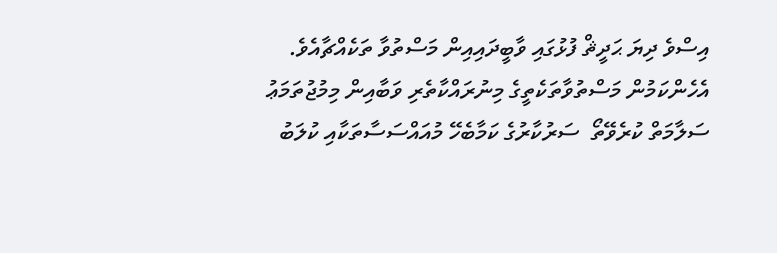އިސްވެ ދިޔަ ޙަދީޘް ފުޅުގައި ވާބީދައިއިން މަސްތުވާ ތަކެއްޗާއެވެ.
އެހެންކަމުން މަސްތުވާތަކެތީގެ މިނުރައްކާތެރި ވަބާއިން މިމުޖުތަމަޢު ސަލާމަތް ކުރެވޭތޯ  ސަރުކާރުގެ ކަމާބެހޭ މުއައްސަސާތަކާއި ކުލަބު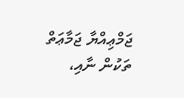ޖަމްޢިއްޔާ ޖަމާޢަތް ތަކުން ނާއި،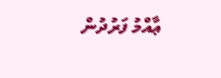ޢާއްމު ފަރުދުން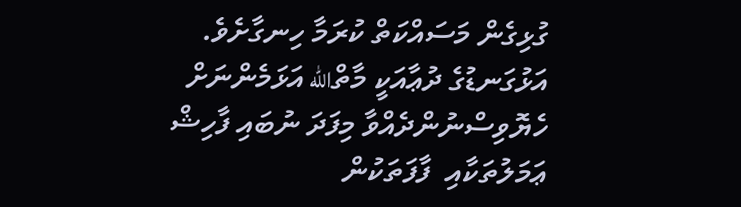ގުޅިގެން މަސައްކަތް ކުރަމާ ހިނގާށެވެ.
އަޅުގަނޑުގެ ދުޢާއަކީ މާތްالله އަޅަމެންނަށް ހެޔޮވިސްނުންދެއްވާ މިފަދަ ނުބައި ފާހިޝް ޢަމަލުތަކާއި  ފާފަތަކުން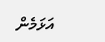އަޅަމެން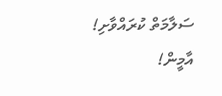ސަލާމަތް ކުރައްވާށި!
އާމީން!